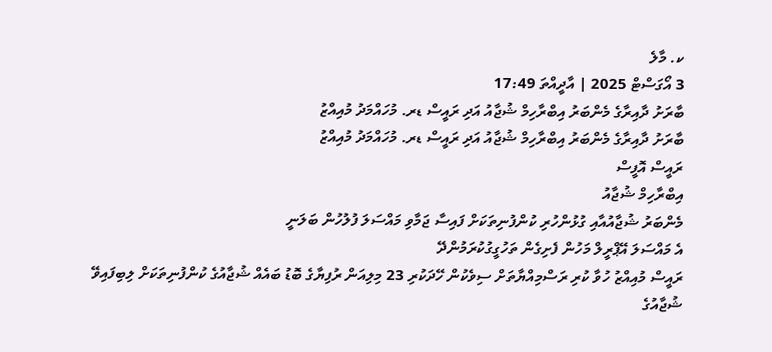ކ. މާލެ
3 އޯގަސްޓް 2025 | އާދީއްތަ 17:49
ބާރަށު ދާއިރާގެ މެންބަރު އިބްރާހިމް ޝުޖާއު އަދި ރައީސް ޑރ. މުހައްމަދު މުއިއްޒު
ބާރަށު ދާއިރާގެ މެންބަރު އިބްރާހިމް ޝުޖާއު އަދި ރައީސް ޑރ. މުހައްމަދު މުއިއްޒު
ރައީސް އޮފީސް
އިބްރާހިމް ޝުޖާއު
މެންބަރު ޝުޖާއުއާއި ގުޅުންހުރި ކުންފުނިތަކަށް ފައިސާ ޖަމާވި މައްސަލަ ފުލުހުން ބަލަނީ
އެ މައްސަލަ އޭޕްރީލް މަހުން ފެށިގެން ތަހުގީގުކުރަމުންދޭ
ރައީސް މުއިއްޒު ހުވާ ކުރި ރަސްމިއްޔާތަށް ސިވެކުން ހޭދަކުރި 23 މިލިއަން ރުފިޔާގެ ބޮޑު ބައެއް ޝުޖާއުގެ ކުންފުނިތަކަށް ލިބިފައިވޭ
ޝުޖާއުގެ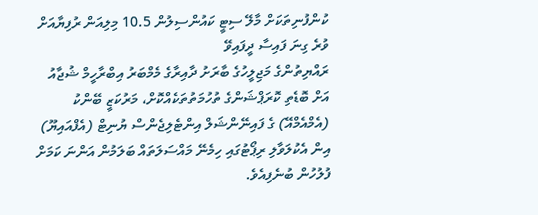ކުންފުނިތަކަށް މާލޭ ސިޓީ ކައުންސިލުން 10.5 މިލިއަން ރުފިޔާއަށް ވުރެ ގިނަ ފައިސާ ދީފައިވޭ
ރައްޔިތުންގެ މަޖިލީހުގެ ބާރަށު ދާއިރާގެ މެމްބަރު އިބްރާހީމް ޝުޖާއު އަށް ބޮޑެތި ކޮރަޕްޝަންގެ ތުހުމަތުތަކެއްކޮށް، މަރުކަޒީ ބޭންކު (އެމްއެމްއޭ) ގެ ފައިނޭންޝަލް އިންޓެލިޖެންސް ޔުނިޓް (އެފްއައިޔޫ) އިން އެކުލަވާލި ރިޕޯޓުގައި ހިމެނޭ މައްސަލަތައް ބަލަމުން އަންނަ ކަމަށް ފުލުހުން ބުނެފިއެވެ.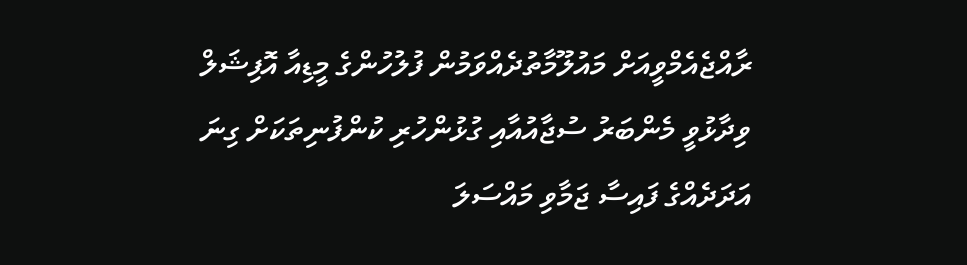ރާއްޖެއެމްވީއަށް މައުލޫމާތުދެއްވަމުން ފުލުހުންގެ މީޑިއާ އޮފިޝަލް ވިދާޅުވީ މެންބަރު ސުޖާއުއާއި ގުޅުންހުރި ކުންފުނިތަކަށް ގިނަ އަދަދެއްގެ ފައިސާ ޖަމާވި މައްސަލަ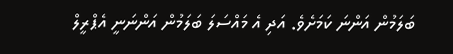ބަލަމުން އަންނަ ކަމަށެވެ. އަދި އެ މައްސަލަ ބަލަމުން އަންނަނީ އެޕްރީލް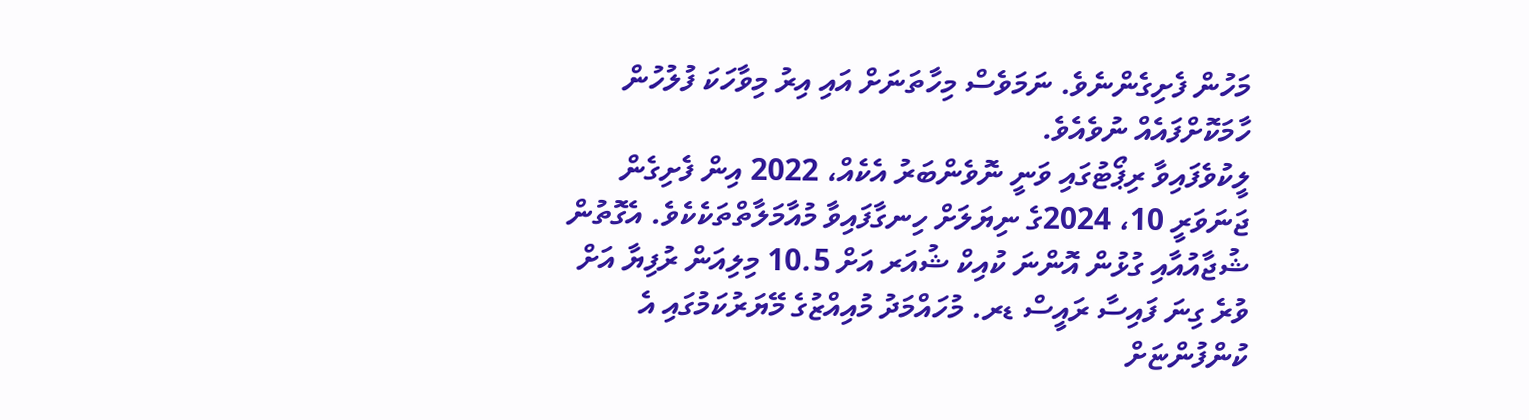މަހުން ފެށިގެންނެވެ. ނަމަވެސް މިހާތަނަށް އައި އިރު މިވާހަކަ ފުލުހުން ހާމަކޮށްފައެއް ނުވެއެވެ.
ލީކުވެފައިވާ ރިޕޯޓުގައި ވަނީ ނޮވެންބަރު އެކެއް، 2022 އިން ފެށިގެން ޖަނަވަރީ 10، 2024ގެ ނިޔަލަށް ހިނގާފައިވާ މުއާމަލާތްތަކެކެވެ. އެގޮތުން ޝުޖާއުއާއި ގުޅުން އޮންނަ ކުއިކް ޝުއަރ އަށް 10.5 މިލިއަން ރުފިޔާ އަށް ވުރެ ގިނަ ފައިސާ ރައީސް ޑރ. މުހައްމަދު މުއިއްޒުގެ މޭޔަރުކަމުގައި އެ ކުންފުންޏަށް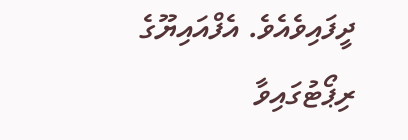ދީފައިވެއެވެ. އެފްއައިޔޫގެ ރިޕޯޓުގައިވާ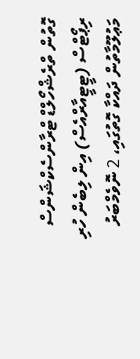ގޮތުން ތްރެޝްހޯލްޑް ޓްރާންސެކްޝަންސް ރިޕޯޓްސް (ޓީޓީއާރްއެސް) އިން ލިބެން ހުރި މަޢުލޫމާތުން ދައްކާ ގޮތުގައި، 2 ނޮވެމްބަރު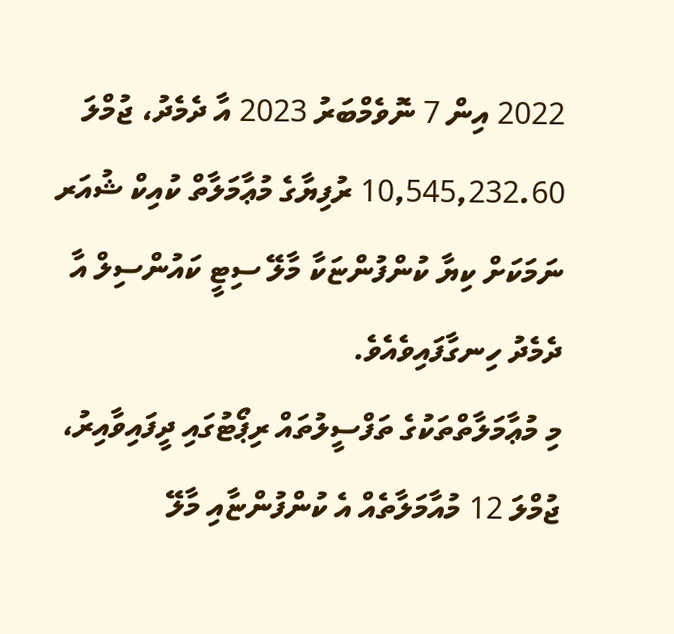2022 އިން 7 ނޮވެމްބަރު 2023 އާ ދެމެދު، ޖުމްލަ 10,545,232.60 ރުފިޔާގެ މުޢާމަލާތް ކުއިކް ޝުއަރ ނަމަކަށް ކިޔާ ކުންފުންޏަކާ މާލޭ ސިޓީ ކައުންސިލް އާ ދެމެދު ހިނގާފައިވެއެވެ.
މި މުޢާމަލާތްތަކުގެ ތަފްސީލުތައް ރިޕޯޓުގައި ދީފައިވާއިރު، ޖުމްލަ 12 މުއާމަލާތެއް އެ ކުންފުންޏާއި މާލޭ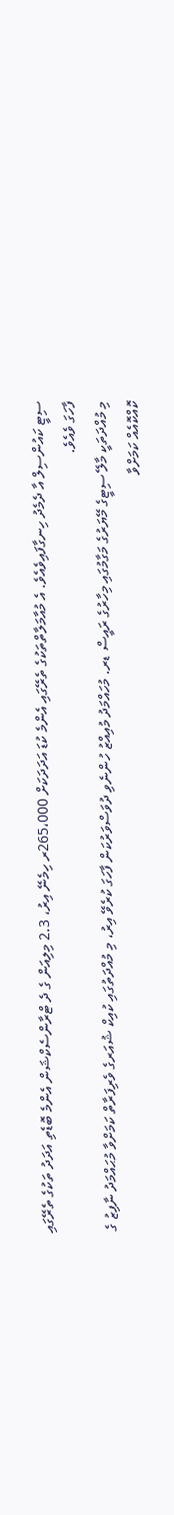ސިޓީ ކައުންސިލް އާ ދެމެދު ހިނގާފައިވެއެވެ. އެ މުއާމަލާތްތަކުގެ ތެރޭގައި އެންމެ ކުޑަ އަދަދަކަށް 265،000ރ ހިމެނޭ އިރު، 2.3 މިލިއަން ގެ ދެ ޓްރާންސެކްޝަން އެންމެ ބޮޑެތި އަދަދު ތަކުގެ ތެރޭގައި ފާހަގަ ވެއެވެ.
މި މުއްދަތަކީ މާލޭ ސިޓީގެ މޭޔަރުގެ މަގާމުގައި މިހާރުގެ ރައީސް ޑރ. މުހައްމަދު މުއިއްޒު ހުންނެވި ދުވަސްވަރުކަން ފާހަގަ ކުރެވޭ އިރު، މި މުއްދަތުގައި ކުއިކް ޝުއަރގެ ވެރިފަރާތް ކަމަށްވާ މުޙައްމަދު ނާފިޒު ގެ ކޮއްކޮއެއް ކަމަށްވާ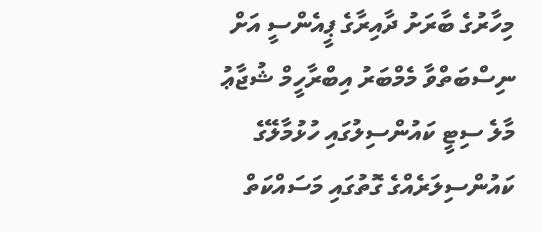މިހާރުގެ ބާރަށު ދާއިރާގެ ޕީއެންސީ އަށް ނިސްބަތްވާ މެމްބަރު އިބްރާހީމް ޝުޖާޢު މާލެ ސިޓީ ކައުންސިލުގައި ހުޅުމާލޭގެ ކައުންސިލަރެއްގެ ގޮތުގައި މަސައްކަތް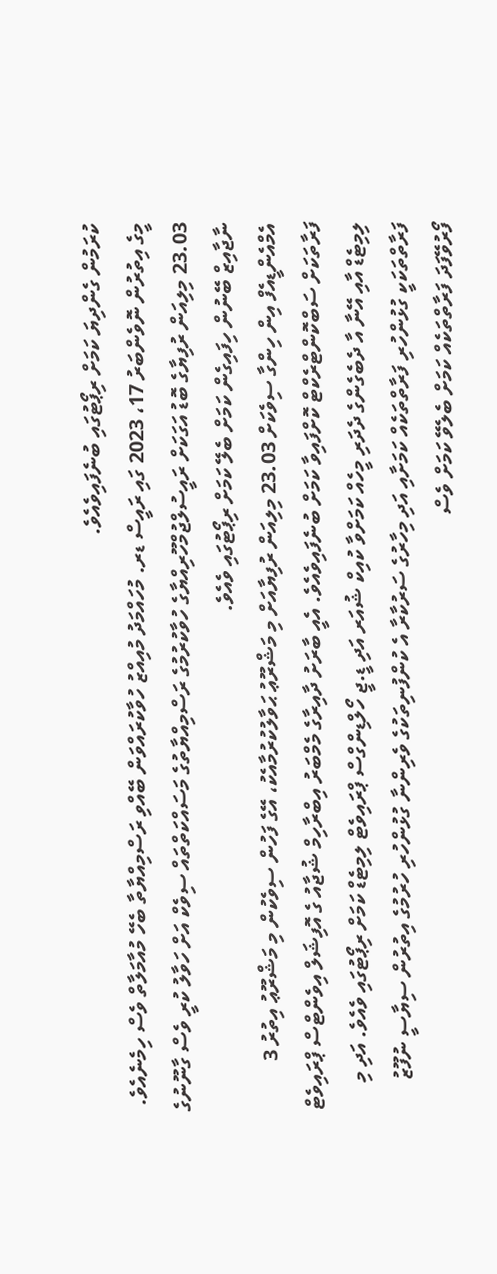ކުރަމުން ގެންދިޔަ ކަމަށް ރިޕޯޓުގައި ބުނެފައިވެއެވެ.
މީގެ އިތުރުން ނޮވެންބަރު 17، 2023 ގައި ރައީސް ޑރ. މުހައްމަދު މުއިއްޒު ހުވާކުރައްވަން ބޭއްވި ރަސްމިއްޔާތާ ބެހޭ މުއާމަލާތް ވެސް ހިމެނެއެވެ. 23.03 މިލިއަން ރުފިޔާގެ ބޮޑު އަގަކަށް ރައީސުލްޖުމްހޫރިއްޔާގެ ހުވާކުރުމުގެ ރަސްމިއްޔާތުގެ މަސައްކަތްތައް ސިވެކް އަށް ހަވާލު ކުރީ ވެސް ގާނޫނުގެ ނާޖާއިޒް ބޭނުން ހިފައިގެން ކަމަށް ބެލޭ ކަމަށް ރިޕޯޓުގައި ވެއެވެ.
އެމްއެންޑީއެފް އިން ހިންގާ ސިވެކަށް 23.03 މިލިއަން ރުފިޔާއަށް މި މަޝްރޫޢު ޙަވާލުކުރުމާއެކު، އޭގެ ފަހުން ސިވެކުން މި މަޝްރޫޢު އިތުރު 3 ފަރާތަކަށް ސަބްކޮންޓްރެކްޓް ކޮށްފައިވާ ކަމަށް ބުނެފައިވެއެވެ. އެއީ ބާރަށު ދާއިރާގެ މެމްބަރު އިބްރާހިމް ޝުޖާއު ގެ އޮފިޝަލް އިވެންޓްސް ޕްރައިވެޓް ލިމިޓެޑް އާއި އޭނާ އާ ދެބެގެންގެ ދެދަރި މީހެއް ކަމަށްވާ ކުއިކް ޝުއަރ އަދި ޑީ.ޖީ ހޯލްޑިންގްސް ޕްރައިވެޓް ލިމިޓެޑް ކަމަށް ރިޕޯޓުގައި ވެއެވެ. އަދި މި ފަރާތްތަކަކީ ގުޅުންހުރި ފަރާތްތަކެއް ކަމަށާއި އަދި މިހާރުގެ ސަރުކާރާ އެ ކުންފުނިތަކުގެ ވެރިންނާ ގުޅުންހުރި ހުރުމުގެ އިތުރުން ސިޔާސީ ނުފޫޒު ފޯރުވޭފަދަ ފަރާތްތަކެއް ކަމަށް ބެލެވޭ ކަމަށް ވެސް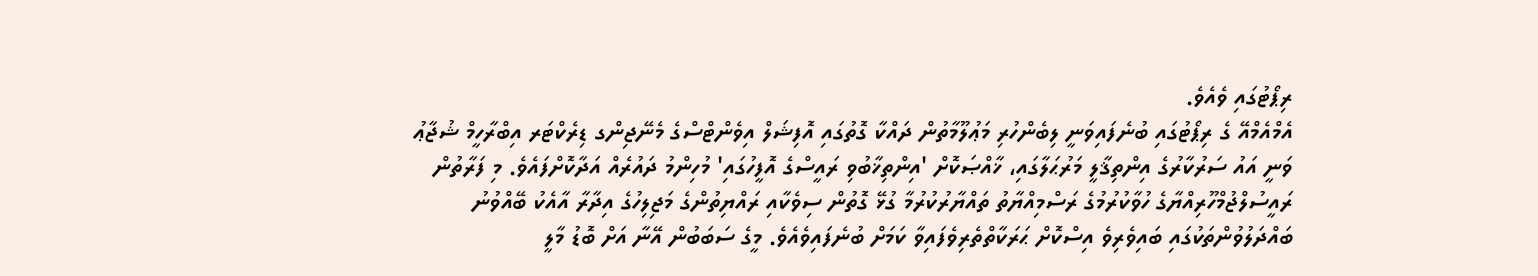ރިޕޯޓުގައި ވެއެވެ.
އެމްއެމްއޭ ގެ ރިޕޯޓުގައި ބުނެފައިވަނީ ލިބެންހުރި މަޢުލޫމާތުން ދައްކާ ގޮތުގައި އޮފިޝަލް އިވެންޓްސްގެ މެނޭޖިންގ ޑިރެކްޓަރ އިބްރާހީމް ޝުޖާޢު ވަނީ އައު ސަރުކާރުގެ އިންތިޤާލީ މަރުޙަލާގައި، ޚާއްޞަކޮށް 'އިންތިޚާބުވި ރައީސްގެ އޮފީހުގައި' މުހިންމު ދައުރެއް އަދާކޮށްފައެވެ. މި ފަރާތުން ރައީސުލްޖުމްހޫރިއްޔާގެ ހުވާކުރުމުގެ ރަސްމިއްޔާތު ތައްޔާރުކުރުމާ ގުޅޭ ގޮތުން ސިވެކާއި ރައްޔިތުންގެ މަޖިލިހުގެ އިދާރާ އާއެކު ބޭއްވުނު ބައްދަލުވުންތަކުގައި ބައިވެރިވެ އިސްކޮށް ޙަރަކާތްތެރިވެފައިވާ ކަމަށް ބުނެފައިވެއެވެ. މީގެ ސަބަބުން އޭނާ އަށް ބޮޑު މާލީ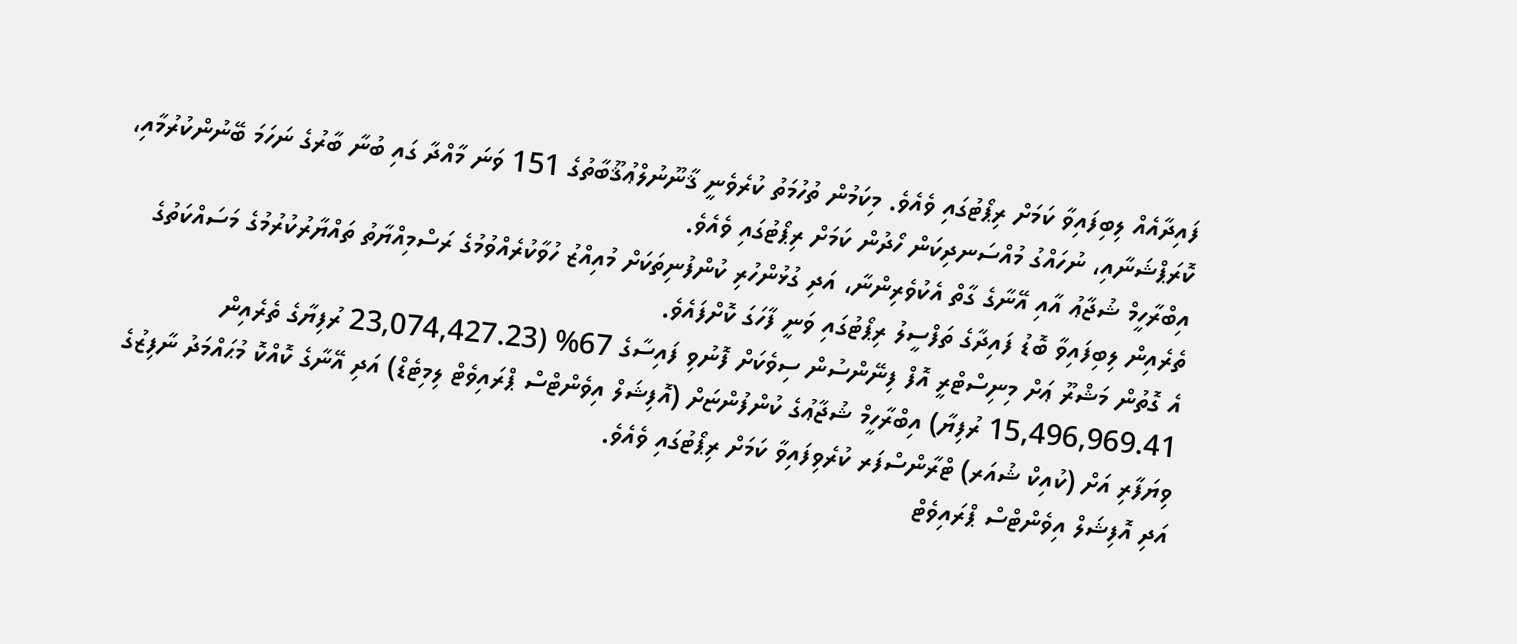ފައިދާއެއް ލިބިފައިވާ ކަމަށް ރިޕޯޓުގައި ވެއެވެ. މިކަމުން ތުހުމަތު ކުރެވެނީ ޤާނޫނުލްޢުޤޫބާތުގެ 151 ވަނަ މާއްދާ ގައި ބުނާ ބާރުގެ ނަހަމަ ބޭނުންކުރުމާއި، ކޮރަޕްޝަނާއި، ނުހައްގު މުއްސަނދިކަން ހޯދުން ކަމަށް ރިޕޯޓުގައި ވެއެވެ.
އިބްރާހީމް ޝުޖާޢު އާއި އޭނާގެ ގާތް އެކުވެރިންނާ، އަދި ގުޅުންހުރި ކުންފުނިތަކަށް މުއިއްޒު ހުވާކުރެއްވުމުގެ ރަސްމިއްޔާތު ތައްޔާރުކުރުމުގެ މަސައްކަތުގެ ތެރެއިން ލިބިފައިވާ ބޮޑު ފައިދާގެ ތަފްސީލު ރިޕޯޓުގައި ވަނީ ފާހަގަ ކޮށްފައެވެ.
އެ ގޮތުން މަޝްރޫ ޢަށް މިނިސްޓްރީ އޮފް ފިނޭންސުން ސިވެކަށް ފޮނުވި ފައިސާގެ 67% (23,074,427.23 ރުފިޔާގެ ތެރެއިން 15,496,969.41 ރުފިޔާ) އިބްރާހީމް ޝުޖާޢުގެ ކުންފުންޏަށް (އޮފިޝަލް އިވެންޓްސް ޕްރައިވެޓް ލިމިޓެޑް) އަދި އޭނާގެ ކޮއްކޮ މުޙައްމަދު ނާފިޒުގެ ވިޔަފާރި އަށް (ކުއިކް ޝުއަރ) ޓްރާންސްފަރ ކުރެވިފައިވާ ކަމަށް ރިޕޯޓުގައި ވެއެވެ.
އަދި އޮފިޝަލް އިވެންޓްސް ޕްރައިވެޓް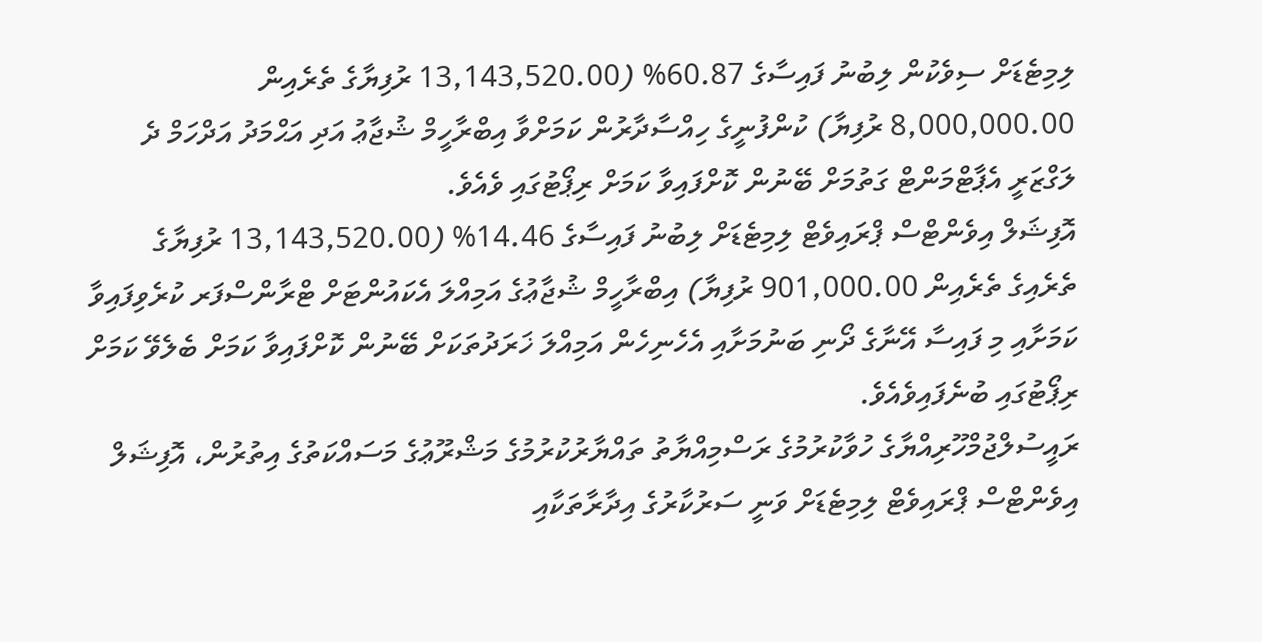ލިމިޓެޑަށް ސިވެކުން ލިބުނު ފައިސާގެ 60.87% (13,143,520.00 ރުފިޔާގެ ތެރެއިން 8,000,000.00 ރުފިޔާ) ކުންފުނީގެ ހިއްސާދާރުން ކަމަށްވާ އިބްރާހީމް ޝުޖާޢު އަދި އަޙްމަދު އަދްހަމް ދެ ލަގްޒަރީ އެޕާޓްމަންޓް ގަތުމަށް ބޭނުން ކޮށްފައިވާ ކަމަށް ރިޕޯޓުގައި ވެއެވެ.
އޮފިޝަލް އިވެންޓްސް ޕްރައިވެޓް ލިމިޓެޑަށް ލިބުނު ފައިސާގެ 14.46% (13,143,520.00 ރުފިޔާގެ ތެރެއިގެ ތެރެއިން 901,000.00 ރުފިޔާ) އިބްރާހީމް ޝުޖާޢުގެ އަމިއްލަ އެކައުންޓަށް ޓްރާންސްފަރ ކުރެވިފައިވާ ކަމަށާއި މި ފައިސާ އޭނާގެ ދޯނި ބަނުމަށާއި އެހެނިހެން އަމިއްލަ ޚަރަދުތަކަށް ބޭނުން ކޮށްފައިވާ ކަމަށް ބެލެވޭ ކަމަށް ރިޕޯޓުގައި ބުނެފައިވެއެވެ.
ރައީސުލްޖުމްހޫރިއްޔާގެ ހުވާކުރުމުގެ ރަސްމިއްޔާތު ތައްޔާރުކުރުމުގެ މަޝްރޫޢުގެ މަސައްކަތުގެ އިތުރުން، އޮފިޝަލް އިވެންޓްސް ޕްރައިވެޓް ލިމިޓެޑަށް ވަނީ ސަރުކާރުގެ އިދާރާތަކާއި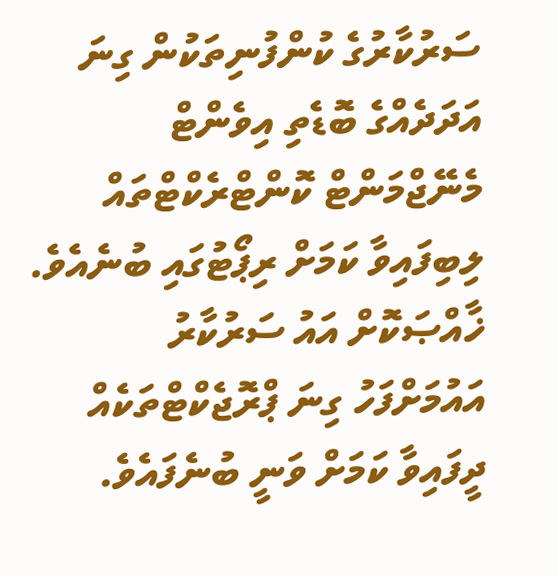ސަރުކާރުގެ ކުންފުނިތަކުން ގިނަ އަދަދެއްގެ ބޮޑެތި އިވެންޓް މެނޭޖްމަންޓް ކޮންޓްރެކްޓްތައް ލިބިފައިވާ ކަމަށް ރިޕޯޓުގައި ބުނެއެވެ. ޚާއްޞަކޮށް އައު ސަރުކާރު އައުމަށްފަހު ގިނަ ޕްރޮޖެކްޓްތަކެއް ދީފައިވާ ކަމަށް ވަނީ ބުނެފައެވެ.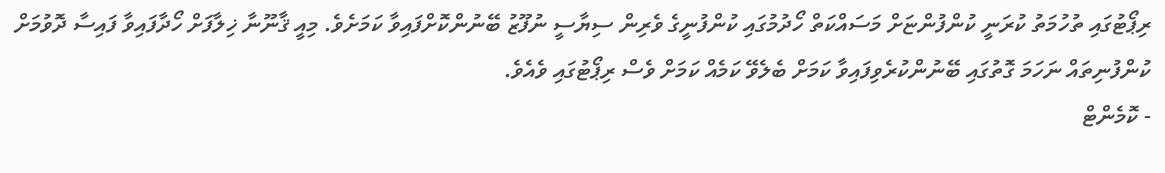ރިޕޯޓުގައި ތުހުމަތު ކުރަނީ ކުންފުންޏަށް މަސައްކަތް ހޯދުމުގައި ކުންފުނީގެ ވެރިން ސިޔާސީ ނުފޫޒު ބޭނުންކޮށްފައިވާ ކަމަށެވެ. މިއީ ޤާނޫނާ ޚިލާފަށް ހޯދާފައިވާ ފައިސާ ދޮވުމަށް ކުންފުނިތައް ނަހަމަ ގޮތުގައި ބޭނުންކުރެވިފައިވާ ކަމަށް ބެލެވޭ ކަމެއް ކަމަށް ވެސް ރިޕޯޓުގައި ވެއެވެ.
- ކޮމެންޓް